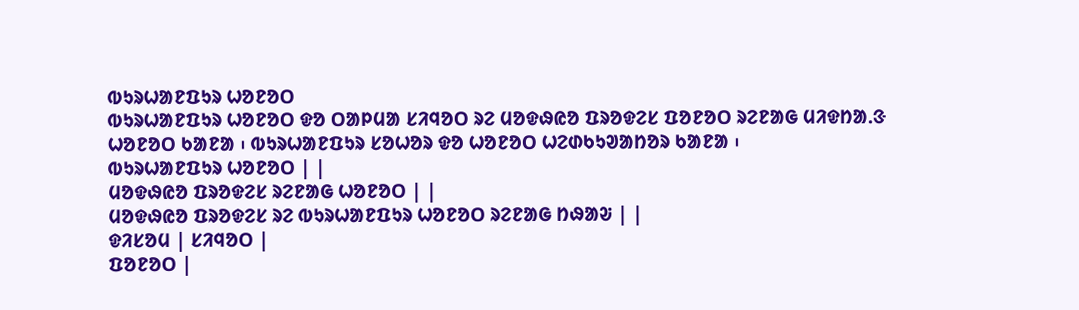ᱵᱩᱨᱦᱟᱱᱯᱩᱨ ᱦᱚᱱᱚᱛ
ᱵᱩᱨᱦᱟᱱᱯᱩᱨ ᱦᱚᱱᱚᱛ ᱫᱚ ᱛᱟᱞᱢᱟ ᱥᱤᱧᱚᱛ ᱨᱮ ᱢᱚᱫᱷᱭᱚ ᱯᱨᱚᱫᱮᱥ ᱯᱚᱱᱚᱛ ᱨᱮᱱᱟᱜ ᱢᱤᱫᱴᱟᱹᱝ ᱦᱚᱱᱚᱛ ᱠᱟᱱᱟ ᱾ ᱵᱩᱨᱦᱟᱱᱯᱩᱨ ᱥᱚᱦᱚᱨ ᱫᱚ ᱦᱚᱱᱚᱛ ᱦᱮᱰᱠᱩᱣᱟᱴᱚᱨ ᱠᱟᱱᱟ ᱾
ᱵᱩᱨᱦᱟᱱᱯᱩᱨ ᱦᱚᱱᱚᱛ | |
ᱢᱚᱫᱷᱭᱚ ᱯᱨᱚᱫᱮᱥ ᱨᱮᱱᱟᱜ ᱦᱚᱱᱚᱛ | |
ᱢᱚᱫᱷᱭᱚ ᱯᱨᱚᱫᱮᱥ ᱨᱮ ᱵᱩᱨᱦᱟᱱᱯᱩᱨ ᱦᱚᱱᱚᱛ ᱨᱮᱱᱟᱜ ᱴᱷᱟᱶ | |
ᱫᱤᱥᱚᱢ | ᱥᱤᱧᱚᱛ |
ᱯᱚᱱᱚᱛ |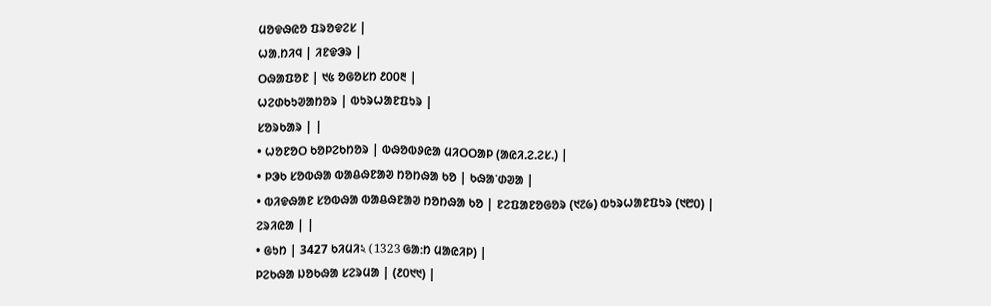ᱢᱚᱫᱷᱭᱚ ᱯᱨᱚᱫᱮᱥ |
ᱦᱟᱹᱴᱤᱧ | ᱤᱱᱫᱳᱨ |
ᱛᱷᱟᱯᱚᱱ | ᱑᱕ ᱚᱜᱚᱥᱴ ᱒᱐᱐᱓ |
ᱦᱮᱰᱠᱩᱣᱟᱴᱚᱨ | ᱵᱩᱨᱦᱟᱱᱯᱩᱨ |
ᱥᱚᱨᱠᱟᱨ | |
• ᱦᱚᱱᱚᱛ ᱠᱚᱞᱮᱠᱴᱚᱨ | ᱵᱷᱚᱵᱽᱭᱟ ᱢᱤᱛᱛᱟᱞ (ᱟᱭᱤ.ᱮ.ᱮᱥ.) |
• ᱞᱳᱠ ᱥᱚᱵᱷᱟ ᱵᱟᱪᱷᱱᱟᱣ ᱴᱚᱴᱷᱟ ᱠᱚ | ᱠᱷᱟᱸᱰᱣᱟ |
• ᱵᱤᱫᱷᱟᱱ ᱥᱚᱵᱷᱟ ᱵᱟᱪᱷᱱᱟᱣ ᱴᱚᱴᱷᱟ ᱠᱚ | ᱱᱮᱯᱟᱱᱚᱜᱚᱨ (᱑᱗᱙) ᱵᱩᱨᱦᱟᱱᱯᱩᱨ (᱑᱘᱐) |
ᱮᱨᱤᱭᱟ | |
• ᱜᱩᱴ | 3427 ᱠᱤᱢᱤ২ (1323 ᱜᱟᱺᱴ ᱢᱟᱭᱤᱞ) |
ᱞᱮᱠᱷᱟ ᱡᱚᱠᱷᱟ ᱥᱮᱨᱢᱟ | (᱒᱐᱑᱑) |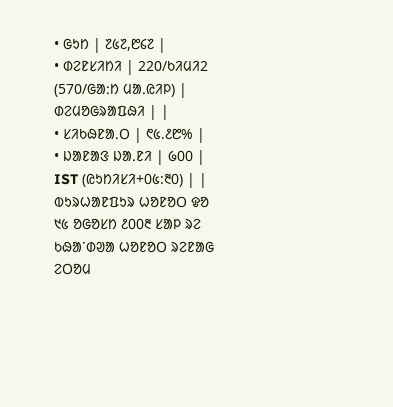• ᱜᱩᱴ | ᱗᱕᱗,᱘᱔᱗ |
• ᱰᱮᱱᱥᱤᱴᱤ | 220/ᱠᱤᱢᱤ2 (570/ᱜᱟᱺᱴ ᱢᱟᱹᱭᱤᱞ) |
ᱰᱮᱢᱚᱜᱨᱟᱯᱷᱤ | |
• ᱥᱤᱠᱷᱱᱟᱹᱛ | ᱖᱕.᱒᱘% |
• ᱡᱟᱱᱟᱝ ᱡᱟᱹᱱᱤ | ᱙᱐᱐ |
IST (ᱭᱩᱴᱤᱥᱤ+᱐᱕:᱓᱐) | |
ᱵᱩᱨᱦᱟᱱᱯᱩᱨ ᱦᱚᱱᱚᱛ ᱫᱚ ᱑᱕ ᱚᱜᱚᱥᱴ ᱒᱐᱐᱓ ᱥᱟᱞ ᱨᱮ ᱠᱷᱟᱸᱰᱣᱟ ᱦᱚᱱᱚᱛ ᱨᱮᱱᱟᱜ ᱮᱛᱚᱢ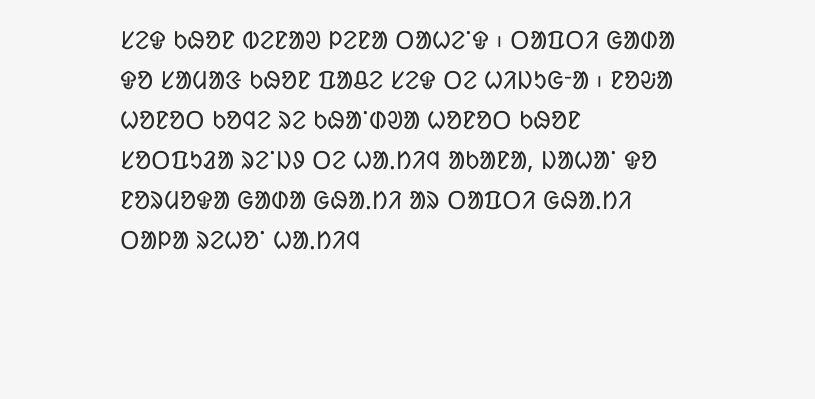ᱥᱮᱫ ᱠᱷᱚᱱ ᱵᱮᱱᱟᱣ ᱞᱮᱱᱟ ᱛᱟᱦᱮᱸᱫ ᱾ ᱛᱟᱯᱛᱤ ᱜᱟᱰᱟ ᱫᱚ ᱥᱟᱢᱟᱝ ᱠᱷᱚᱱ ᱯᱟᱪᱮ ᱥᱮᱫ ᱛᱮ ᱦᱤᱡᱩᱜᱼᱟ ᱾ ᱱᱚᱶᱟ ᱦᱚᱱᱚᱛ ᱠᱚᱧᱮ ᱨᱮ ᱠᱷᱟᱸᱰᱣᱟ ᱦᱚᱱᱚᱛ ᱠᱷᱚᱱ ᱥᱚᱛᱯᱩᱲᱟ ᱨᱮᱸᱡᱽ ᱛᱮ ᱦᱟᱹᱴᱤᱧ ᱟᱠᱟᱱᱟ, ᱡᱟᱦᱟᱸ ᱫᱚ ᱱᱚᱨᱢᱚᱫᱟ ᱜᱟᱰᱟ ᱜᱷᱟᱹᱴᱤ ᱟᱨ ᱛᱟᱯᱛᱤ ᱜᱷᱟᱹᱴᱤ ᱛᱟᱞᱟ ᱨᱮᱦᱚᱸ ᱦᱟᱹᱴᱤᱧ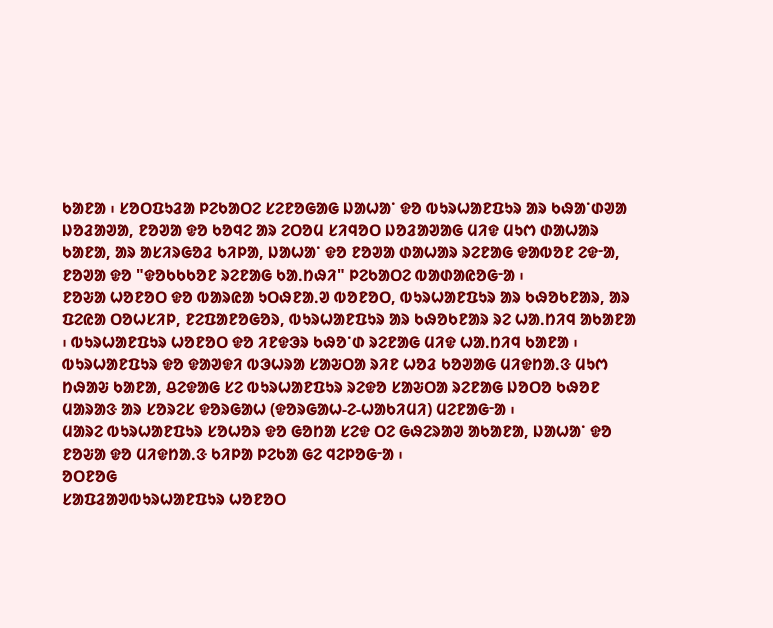ᱠᱟᱱᱟ ᱾ ᱥᱚᱛᱯᱩᱲᱟ ᱞᱮᱠᱟᱛᱮ ᱥᱮᱱᱚᱜᱟᱜ ᱡᱟᱦᱟᱸ ᱫᱚ ᱵᱩᱨᱦᱟᱱᱯᱩᱨ ᱟᱨ ᱠᱷᱟᱸᱰᱣᱟ ᱡᱚᱲᱟᱣᱟ, ᱱᱚᱣᱟ ᱫᱚ ᱠᱚᱧᱮ ᱟᱨ ᱮᱛᱚᱢ ᱥᱤᱧᱚᱛ ᱡᱚᱲᱟᱣᱟᱜ ᱢᱤᱫ ᱢᱩᱬ ᱰᱟᱦᱟᱨ ᱠᱟᱱᱟ, ᱟᱨ ᱟᱥᱤᱨᱜᱚᱲ ᱠᱤᱞᱟ, ᱡᱟᱦᱟᱸ ᱫᱚ ᱱᱚᱣᱟ ᱰᱟᱦᱟᱨ ᱨᱮᱱᱟᱜ ᱫᱟᱵᱚᱱ ᱮᱫᱼᱟ, ᱱᱚᱣᱟ ᱫᱚ "ᱫᱚᱠᱠᱠᱚᱱ ᱨᱮᱱᱟᱜ ᱠᱟᱹᱴᱷᱤ" ᱞᱮᱠᱟᱛᱮ ᱵᱟᱰᱟᱭᱚᱜᱼᱟ ᱾
ᱱᱚᱶᱟ ᱦᱚᱱᱚᱛ ᱫᱚ ᱵᱟᱨᱭᱟ ᱩᱛᱷᱱᱟᱹᱣ ᱵᱚᱱᱚᱛ, ᱵᱩᱨᱦᱟᱱᱯᱩᱨ ᱟᱨ ᱠᱷᱚᱠᱱᱟᱨ, ᱟᱨ ᱯᱮᱭᱟ ᱛᱚᱦᱥᱤᱞ, ᱱᱮᱯᱟᱱᱚᱜᱚᱨ, ᱵᱩᱨᱦᱟᱱᱯᱩᱨ ᱟᱨ ᱠᱷᱚᱠᱱᱟᱨ ᱨᱮ ᱦᱟᱹᱴᱤᱧ ᱟᱠᱟᱱᱟ ᱾ ᱵᱩᱨᱦᱟᱱᱯᱩᱨ ᱦᱚᱱᱚᱛ ᱫᱚ ᱤᱱᱫᱳᱨ ᱠᱷᱚᱸᱰ ᱨᱮᱱᱟᱜ ᱢᱤᱫ ᱦᱟᱹᱴᱤᱧ ᱠᱟᱱᱟ ᱾
ᱵᱩᱨᱦᱟᱱᱯᱩᱨ ᱫᱚ ᱫᱟᱣᱫᱤ ᱵᱳᱦᱨᱟ ᱥᱟᱶᱛᱟ ᱨᱤᱱ ᱦᱚᱲ ᱠᱚᱣᱟᱜ ᱢᱤᱫᱴᱟᱹᱝ ᱢᱩᱬ ᱴᱷᱟᱶ ᱠᱟᱱᱟ, ᱪᱮᱫᱟᱜ ᱥᱮ ᱵᱩᱨᱦᱟᱱᱯᱩᱨ ᱨᱮᱫᱚ ᱥᱟᱶᱛᱟ ᱨᱮᱱᱟᱜ ᱡᱚᱛᱚ ᱠᱷᱚᱱ ᱢᱟᱨᱟᱝ ᱟᱨ ᱥᱚᱨᱮᱥ ᱫᱚᱨᱜᱟᱦ (ᱫᱚᱨᱜᱟᱦ-ᱮ-ᱦᱟᱠᱤᱢᱤ) ᱢᱮᱱᱟᱜᱼᱟ ᱾
ᱢᱟᱨᱮ ᱵᱩᱨᱦᱟᱱᱯᱩᱨ ᱥᱚᱦᱚᱨ ᱫᱚ ᱜᱚᱴᱟ ᱥᱮᱫ ᱛᱮ ᱜᱷᱮᱨᱟᱣ ᱟᱠᱟᱱᱟ, ᱡᱟᱦᱟᱸ ᱫᱚ ᱱᱚᱶᱟ ᱫᱚ ᱢᱤᱫᱴᱟᱹᱝ ᱠᱤᱞᱟ ᱞᱮᱠᱟ ᱜᱮ ᱧᱮᱞᱚᱜᱼᱟ ᱾
ᱚᱛᱱᱚᱜ
ᱥᱟᱯᱲᱟᱣᱵᱩᱨᱦᱟᱱᱯᱩᱨ ᱦᱚᱱᱚᱛ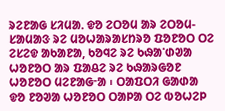ᱨᱮᱱᱟᱜ ᱥᱤᱢᱟᱹ ᱫᱚ ᱮᱛᱚᱢ ᱟᱨ ᱮᱛᱚᱢ-ᱥᱟᱢᱟᱝ ᱨᱮ ᱢᱚᱦᱟᱨᱟᱥᱴᱨᱚ ᱯᱚᱱᱚᱛ ᱛᱮ ᱮᱥᱮᱫ ᱟᱠᱟᱱᱟ, ᱠᱚᱧᱮ ᱨᱮ ᱠᱷᱟᱸᱰᱣᱟ ᱦᱚᱱᱚᱛ ᱟᱨ ᱯᱟᱪᱮ ᱨᱮ ᱠᱷᱟᱨᱜᱚᱱ ᱦᱚᱱᱚᱛ ᱢᱮᱱᱟᱜᱼᱟ ᱾ ᱛᱟᱯᱛᱤ ᱜᱟᱰᱟ ᱫᱚ ᱱᱚᱣᱟ ᱦᱚᱱᱚᱛ ᱛᱟᱞᱟ ᱛᱮ ᱵᱚᱦᱮᱞ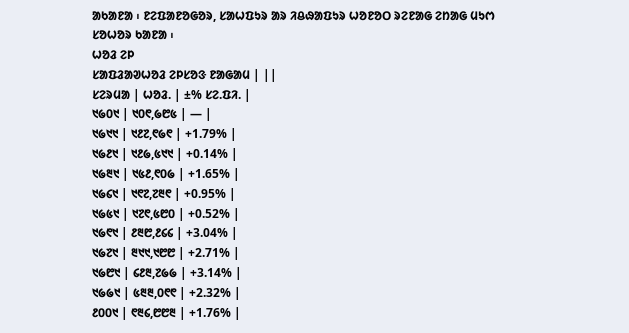ᱟᱠᱟᱱᱟ ᱾ ᱱᱮᱯᱟᱱᱚᱜᱚᱨ, ᱥᱟᱦᱯᱩᱨ ᱟᱨ ᱤᱪᱷᱟᱯᱩᱨ ᱦᱚᱱᱚᱛ ᱨᱮᱱᱟᱜ ᱮᱴᱟᱜ ᱢᱩᱬ ᱥᱚᱦᱚᱨ ᱠᱟᱱᱟ ᱾
ᱦᱚᱲ ᱮᱞ
ᱥᱟᱯᱲᱟᱣᱦᱚᱲ ᱮᱞᱥᱚᱝ ᱱᱟᱜᱟᱢ | ||
ᱥᱮᱨᱢᱟ | ᱦᱚᱲ. | ±% ᱥᱮ.ᱯᱤ. |
᱑᱙᱐᱑ | ᱑᱐᱖,᱙᱘᱕ | — |
᱑᱙᱑᱑ | ᱑᱒᱗,᱖᱙᱖ | +1.79% |
᱑᱙᱒᱑ | ᱑᱒᱙,᱕᱑᱑ | +0.14% |
᱑᱙᱓᱑ | ᱑᱕᱒,᱖᱐᱙ | +1.65% |
᱑᱙᱔᱑ | ᱑᱖᱗,᱗᱓᱖ | +0.95% |
᱑᱙᱕᱑ | ᱑᱗᱖,᱕᱘᱐ | +0.52% |
᱑᱙᱖᱑ | ᱒᱓᱘,᱒᱔᱔ | +3.04% |
᱑᱙᱗᱑ | ᱓᱑᱑,᱑᱘᱘ | +2.71% |
᱑᱙᱘᱑ | ᱔᱒᱓,᱗᱙᱙ | +3.14% |
᱑᱙᱙᱑ | ᱕᱓᱓,᱐᱖᱖ | +2.32% |
᱒᱐᱐᱑ | ᱖᱓᱔,᱘᱘᱓ | +1.76% |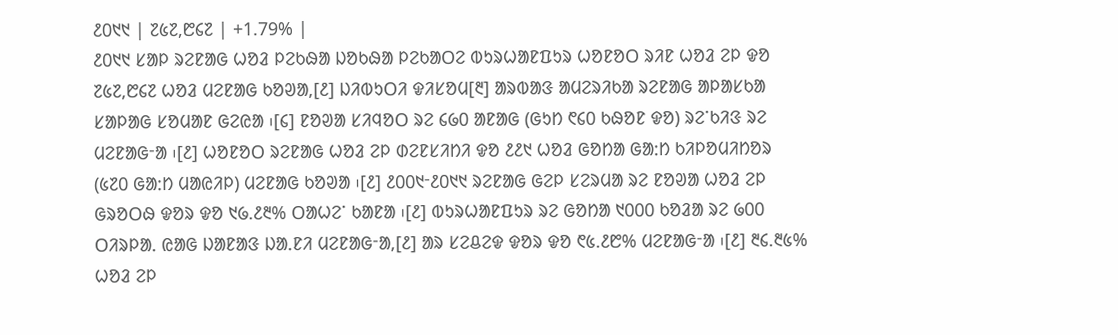᱒᱐᱑᱑ | ᱗᱕᱗,᱘᱔᱗ | +1.79% |
᱒᱐᱑᱑ ᱥᱟᱞ ᱨᱮᱱᱟᱜ ᱦᱚᱲ ᱞᱮᱠᱷᱟ ᱡᱚᱠᱷᱟ ᱞᱮᱠᱟᱛᱮ ᱵᱩᱨᱦᱟᱱᱯᱩᱨ ᱦᱚᱱᱚᱛ ᱨᱤᱱ ᱦᱚᱲ ᱮᱞ ᱫᱚ ᱗᱕᱗,᱘᱔᱗ ᱦᱚᱲ ᱢᱮᱱᱟᱜ ᱠᱚᱣᱟ,[᱒] ᱡᱤᱵᱩᱛᱤ ᱫᱤᱥᱚᱢ[᱓] ᱟᱨᱵᱟᱝ ᱟᱢᱮᱨᱤᱠᱟ ᱨᱮᱱᱟᱜ ᱟᱞᱟᱥᱠᱟ ᱥᱟᱞᱟᱜ ᱥᱚᱢᱟᱱ ᱜᱮᱭᱟ ᱾[᱔] ᱱᱚᱣᱟ ᱥᱤᱧᱚᱛ ᱨᱮ ᱔᱙᱐ ᱟᱱᱟᱜ (ᱜᱩᱴ ᱖᱔᱐ ᱠᱷᱚᱱ ᱫᱚ) ᱨᱮᱸᱠᱤᱝ ᱨᱮ ᱢᱮᱱᱟᱜᱼᱟ ᱾[᱒] ᱦᱚᱱᱚᱛ ᱨᱮᱱᱟᱜ ᱦᱚᱲ ᱮᱞ ᱰᱮᱱᱥᱤᱴᱤ ᱫᱚ ᱒᱒᱑ ᱦᱚᱲ ᱜᱚᱴᱟ ᱜᱟᱺᱴ ᱠᱤᱞᱚᱢᱤᱴᱚᱨ (᱕᱗᱐ ᱜᱟᱺᱴ ᱢᱟᱭᱤᱞ) ᱢᱮᱱᱟᱜ ᱠᱚᱣᱟ ᱾[᱒] ᱒᱐᱐᱑ᱼ᱒᱐᱑᱑ ᱨᱮᱱᱟᱜ ᱜᱮᱞ ᱥᱮᱨᱢᱟ ᱨᱮ ᱱᱚᱣᱟ ᱦᱚᱲ ᱮᱞ ᱜᱨᱚᱛᱷ ᱫᱚᱨ ᱫᱚ ᱑᱙.᱒᱓% ᱛᱟᱦᱮᱸ ᱠᱟᱱᱟ ᱾[᱒] ᱵᱩᱨᱦᱟᱱᱯᱩᱨ ᱨᱮ ᱜᱚᱴᱟ ᱑᱐᱐᱐ ᱠᱚᱲᱟ ᱨᱮ ᱙᱐᱐ ᱛᱤᱨᱞᱟᱹ ᱭᱟᱜ ᱡᱟᱱᱟᱝ ᱡᱟᱹᱱᱤ ᱢᱮᱱᱟᱜᱼᱟ,[᱒] ᱟᱨ ᱥᱮᱪᱮᱫ ᱫᱚᱨ ᱫᱚ ᱖᱕.᱒᱘% ᱢᱮᱱᱟᱜᱼᱟ ᱾[᱒] ᱓᱔.᱓᱕% ᱦᱚᱲ ᱮᱞ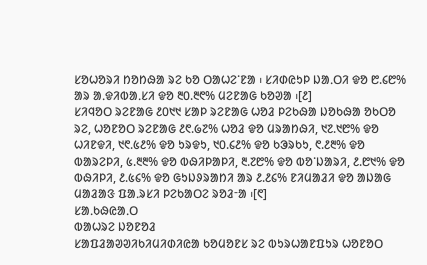ᱥᱚᱦᱚᱨᱤ ᱴᱚᱴᱷᱟ ᱨᱮ ᱠᱚ ᱛᱟᱦᱮᱸᱱᱟ ᱾ ᱥᱤᱰᱭᱩᱞ ᱡᱟᱹᱛᱤ ᱫᱚ ᱘.᱔᱘% ᱟᱨ ᱟᱹᱫᱤᱵᱟᱹᱥᱤ ᱫᱚ ᱓᱐.᱓᱖% ᱢᱮᱱᱟᱜ ᱠᱚᱣᱟ ᱾[᱒]
ᱥᱤᱧᱚᱛ ᱨᱮᱱᱟᱜ ᱒᱐᱑᱑ ᱥᱟᱞ ᱨᱮᱱᱟᱜ ᱦᱚᱲ ᱞᱮᱠᱷᱟ ᱡᱚᱠᱷᱟ ᱚᱠᱛᱚ ᱨᱮ, ᱦᱚᱱᱚᱛ ᱨᱮᱱᱟᱜ ᱒᱖.᱙᱗% ᱦᱚᱲ ᱫᱚ ᱢᱨᱟᱴᱷᱤ, ᱑᱗.᱑᱘% ᱫᱚ ᱦᱤᱱᱫᱤ, ᱑᱖.᱕᱒% ᱫᱚ ᱩᱨᱫᱩ, ᱑᱐.᱔᱒% ᱫᱚ ᱠᱳᱨᱠᱩ, ᱖.᱒᱓% ᱫᱚ ᱵᱟᱨᱮᱞᱤ, ᱕.᱓᱓% ᱫᱚ ᱵᱷᱤᱞᱟᱞᱤ, ᱓.᱗᱘% ᱫᱚ ᱵᱚᱸᱡᱟᱨᱤ, ᱒.᱘᱑% ᱫᱚ ᱵᱷᱤᱞᱤ, ᱒.᱕᱔% ᱫᱚ ᱜᱩᱡᱽᱨᱟᱴᱤ ᱟᱨ ᱒.᱒᱔% ᱱᱤᱢᱟᱲᱤ ᱫᱚ ᱟᱡᱟᱜ ᱢᱟᱲᱟᱝ ᱯᱟᱹᱨᱥᱤ ᱞᱮᱠᱟᱛᱮ ᱨᱚᱲᱼᱟ ᱾[᱖]
ᱥᱟᱹᱠᱷᱭᱟᱹᱛ
ᱵᱟᱦᱨᱮ ᱡᱚᱱᱚᱲ
ᱥᱟᱯᱲᱟᱣᱣᱤᱠᱤᱢᱤᱰᱤᱭᱟ ᱠᱚᱢᱚᱱᱥ ᱨᱮ ᱵᱩᱨᱦᱟᱱᱯᱩᱨ ᱦᱚᱱᱚᱛ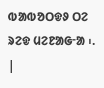ᱵᱟᱵᱚᱛᱫᱽ ᱛᱮ ᱨᱮᱫ ᱢᱮᱱᱟᱜᱼᱟ ᱾. |